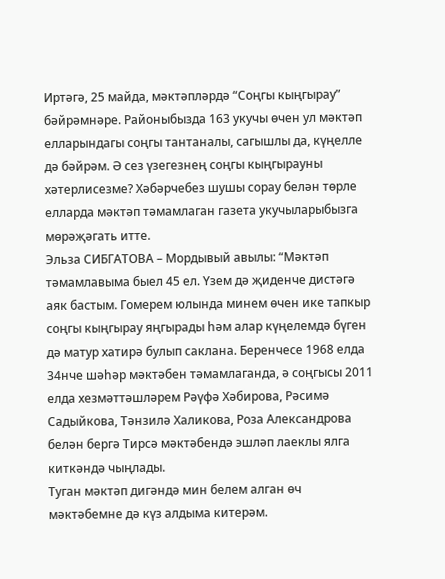Иртәгә, 25 майда, мәктәпләрдә “Соңгы кыңгырау” бәйрәмнәре. Районыбызда 163 укучы өчен ул мәктәп елларындагы соңгы тантаналы, сагышлы да, күңелле дә бәйрәм. Ә сез үзегезнең соңгы кыңгырауны хәтерлисезме? Хәбәрчебез шушы сорау белән төрле елларда мәктәп тәмамлаган газета укучыларыбызга мөрәҗәгать итте.
Эльза СИБГАТОВА – Мордывый авылы: “Мәктәп тәмамлавыма быел 45 ел. Үзем дә җиденче дистәгә аяк бастым. Гомерем юлында минем өчен ике тапкыр соңгы кыңгырау яңгырады һәм алар күңелемдә бүген дә матур хатирә булып саклана. Беренчесе 1968 елда 34нче шәһәр мәктәбен тәмамлаганда, ә соңгысы 2011 елда хезмәттәшләрем Рәүфә Хәбирова, Рәсимә Садыйкова, Тәнзилә Халикова, Роза Александрова белән бергә Тирсә мәктәбендә эшләп лаеклы ялга киткәндә чыңлады.
Туган мәктәп дигәндә мин белем алган өч мәктәбемне дә күз алдыма китерәм.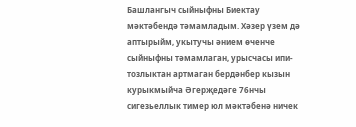Башлангыч сыйныфны Биектау мәктәбендә тәмамладым. Хәзер үзем дә аптырыйм, укытучы әнием өченче сыйныфны тәмамлаган, урысчасы ипи-тозлыктан артмаган бердәнбер кызын курыкмыйча Әгерҗедәге 76нчы сигезьеллык тимер юл мәктәбенә ничек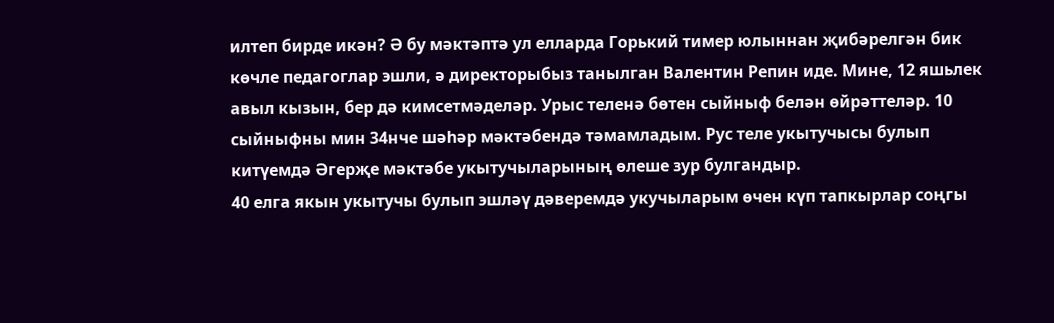илтеп бирде икән? Ә бу мәктәптә ул елларда Горький тимер юлыннан җибәрелгән бик көчле педагоглар эшли, ә директорыбыз танылган Валентин Репин иде. Мине, 12 яшьлек авыл кызын, бер дә кимсетмәделәр. Урыс теленә бөтен сыйныф белән өйрәттеләр. 10 сыйныфны мин 34нче шәһәр мәктәбендә тәмамладым. Рус теле укытучысы булып китүемдә Әгерҗе мәктәбе укытучыларының өлеше зур булгандыр.
40 елга якын укытучы булып эшләү дәверемдә укучыларым өчен күп тапкырлар соңгы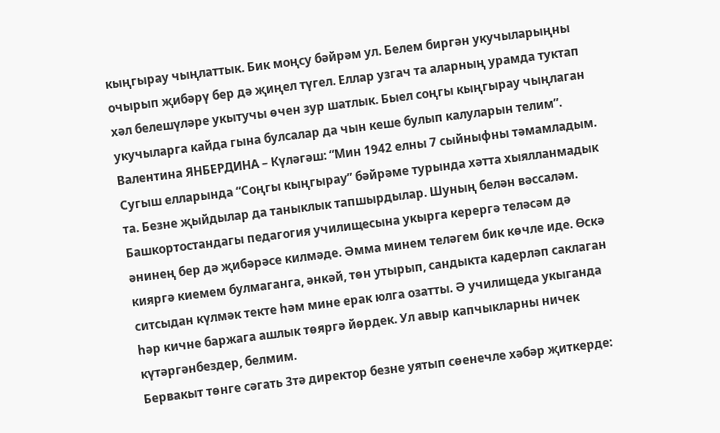кыңгырау чыңлаттык. Бик моңсу бәйрәм ул. Белем биргән укучыларыңны очырып җибәрү бер дә җиңел түгел. Еллар узгач та аларның урамда туктап хәл белешүләре укытучы өчен зур шатлык. Быел соңгы кыңгырау чыңлаган укучыларга кайда гына булсалар да чын кеше булып калуларын телим”.
Валентина ЯНБЕРДИНА – Күләгәш: “Мин 1942 елны 7 сыйныфны тәмамладым. Сугыш елларында “Соңгы кыңгырау” бәйрәме турында хәтта хыялланмадык та. Безне җыйдылар да таныклык тапшырдылар. Шуның белән вәссаләм. Башкортостандагы педагогия училищесына укырга керергә теләсәм дә әнинең бер дә җибәрәсе килмәде. Әмма минем теләгем бик көчле иде. Өскә кияргә киемем булмаганга, әнкәй, төн утырып, сандыкта кадерләп саклаган ситсыдан күлмәк текте һәм мине ерак юлга озатты. Ә училищеда укыганда һәр кичне баржага ашлык төяргә йөрдек. Ул авыр капчыкларны ничек күтәргәнбездер, белмим.
Бервакыт төнге сәгать 3тә директор безне уятып сөенечле хәбәр җиткерде: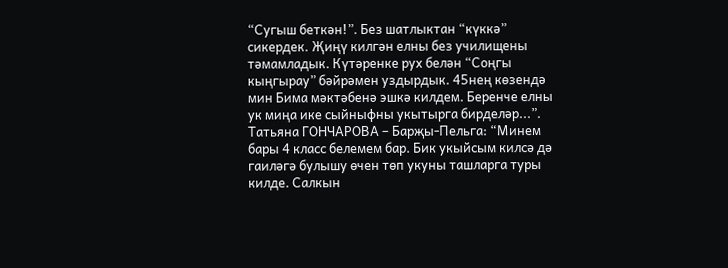“Сугыш беткән!”. Без шатлыктан “күккә” сикердек. Җиңү килгән елны без училищены тәмамладык. Күтәренке рух белән “Соңгы кыңгырау” бәйрәмен уздырдык. 45нең көзендә мин Бима мәктәбенә эшкә килдем. Беренче елны ук миңа ике сыйныфны укытырга бирделәр...”.
Татьяна ГОНЧАРОВА – Барҗы-Пельга: “Минем бары 4 класс белемем бар. Бик укыйсым килсә дә гаиләгә булышу өчен төп укуны ташларга туры килде. Салкын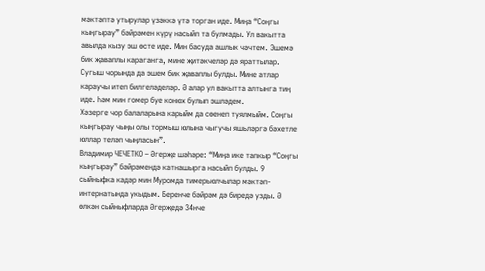мәктәптә утырулар үзәккә үтә торган иде. Миңа “Соңгы кыңгырау” бәйрәмен күрү насыйп та булмады. Ул вакытта авылда кызу эш өсте иде. Мин басуда ашлык чәчтем. Эшемә бик җаваплы караганга, мине җитәкчеләр дә яраттылар. Сугыш чорында да эшем бик җаваплы булды. Мине атлар караучы итеп билгеләделәр. Ә алар ул вакытта алтынга тиң иде. Һәм мин гомер буе конюх булып эшләдем.
Хәзерге чор балаларына карыйм да сөенеп туялмыйм. Соңгы кыңгырау чыңы олы тормыш юлына чыгучы яшьләргә бәхетле юллар теләп чыңласын”.
Владимир ЧЕЧЕТКО – Әгерҗе шәһәре: “Миңа ике тапкыр “Соңгы кыңгырау” бәйрәмендә катнашырга насыйп булды. 9 сыйныфка кадәр мин Муромда тимерьюлчылар мәктәп-интернатында укыдым. Беренче бәйрәм дә биредә узды. Ә өлкән сыйныфларда Әгерҗедә 34нче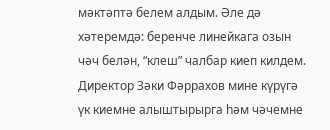мәктәптә белем алдым. Әле дә хәтеремдә: беренче линейкага озын чәч белән, “клеш” чалбар киеп килдем. Директор Зәки Фәррахов мине күрүгә үк киемне алыштырырга һәм чәчемне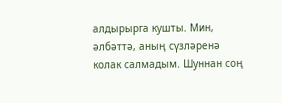алдырырга кушты. Мин, әлбәттә, аның сүзләренә колак салмадым. Шуннан соң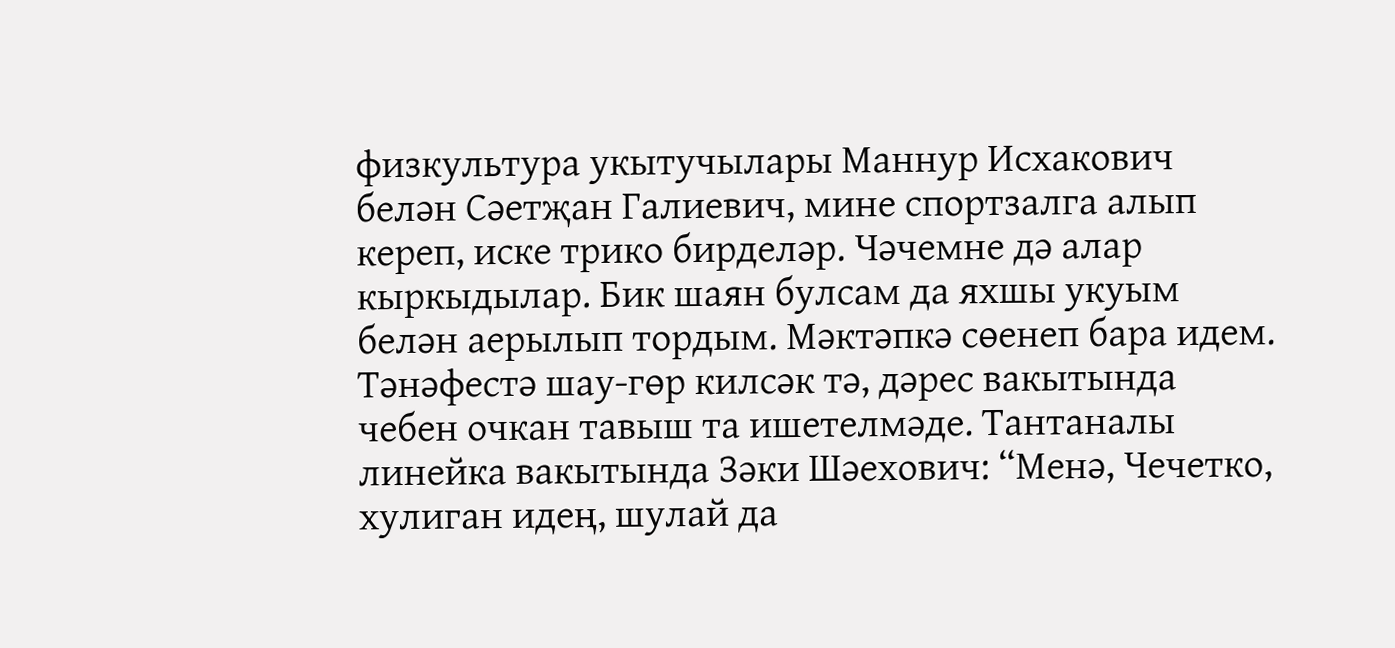физкультура укытучылары Маннур Исхакович белән Сәетҗан Галиевич, мине спортзалга алып кереп, иске трико бирделәр. Чәчемне дә алар кыркыдылар. Бик шаян булсам да яхшы укуым белән аерылып тордым. Мәктәпкә сөенеп бара идем. Тәнәфестә шау-гөр килсәк тә, дәрес вакытында чебен очкан тавыш та ишетелмәде. Тантаналы линейка вакытында Зәки Шәехович: “Менә, Чечетко, хулиган идең, шулай да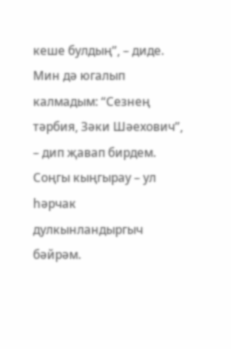кеше булдың”, – диде. Мин дә югалып калмадым: “Сезнең тәрбия, Зәки Шәехович”, – дип җавап бирдем.
Соңгы кыңгырау – ул һәрчак дулкынландыргыч бәйрәм.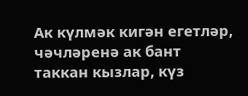Ак күлмәк кигән егетләр, чәчләренә ак бант таккан кызлар, күз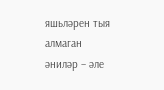яшьләрен тыя алмаган әниләр – әле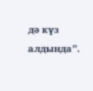дә күз алдында”.